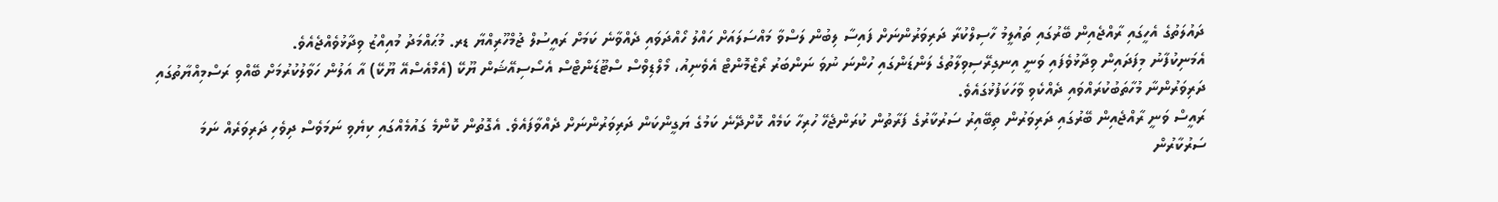ދައުލަތުގެ އެހީގައި ރާއްޖެއިން ބޭރުގައި ތައުލީމު ހާސިލްކުރާ ދަރިވަރުންނަށް ފައިސާ ލިބުން ލަސްވާ މައްސަލައަށް ހައްލު ހޯއްދަވައި ދެއްވާނެ ކަމަށް ރައީސުލް ޖުމްހޫރިއްޔާ ޑރ. މުޙައްމަދު މުއިއްޒު ވިދާޅުވެއްޖެއެވެ.
އެމަނިކުފާނު މިފަދައިން ވިދާޅުވެފައި ވަނީ އިނގިރޭސިވިލާތުގެ ލަންޑަންގައި ހުންނަ ނުވަ ނަންބަރު ރޯޒްމޮންޓް އެވެނިއު، މޯލްޑިވްސް ސްޓޫޑަންޓްސް އެސޯސިއޭޝަން ޔޫކޭ (އެމްއެސްއޭ ޔޫކޭ) އާ އަލުން ހަވާލުކުރުމަށް ބޭއްވި ރަސްމިއްޔާތުގައި ދަރިވަރުންނާ މުހާތަބުކުރައްވައި ދެއްކެވި ވާހަކަފުޅުގައެވެ.
ރައީސް ވަނީ ރާއްޖެއިން ބޭރުގައި ދަރިވަރުން ތިބޭއިރު ސަރުކާރުގެ ފަރާތުން ކުރަންޖެހޭ ހުރިހާ ކަމެއް ކޮށްދޭނެ ކަމުގެ ޔަގީންކަން ދަރިވަރުންނަށް ދެއްވާފައެވެ. އެގޮތުން ކޮންމެ ގައުމެއްގައި ކިޔެވި ނަމަވެސް ދިވެހި ދަރިވަރެއް ނަމަ ސަރުކާރުން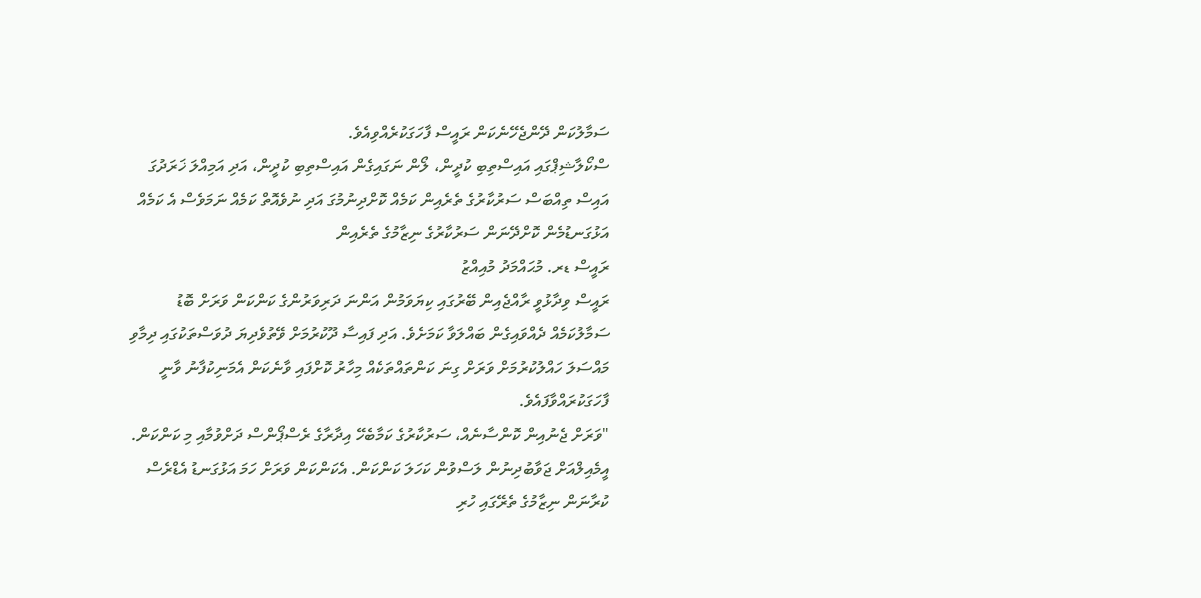ސަމާލުކަން ދޭންޖެހޭނެކަން ރައީސް ފާހަގަކުރެއްވިއެވެ.
ސްކޯލާޝިޕްގައި އައިސްތިބި ކުދީން، ލޯން ނަގައިގެން އައިސްތިބި ކުދީން، އަދި އަމިއްލަ ޚަރަދުގަ އައިސް ތިއްބަސް ސަރުކާރުގެ ތެރެއިން ކަމެއް ކޮށްދިނުމުގަ އަދި ނުވެއޮތް ކަމެއް ނަމަވެސް އެ ކަމެއް އަޅުގަނޑުމެން ކޮށްދޭނަން ސަރުކާރުގެ ނިޒާމުގެ ތެރެއިން
ރައީސް ޑރ. މުޙައްމަދު މުއިއްޒު
ރައީސް ވިދާޅުވީ ރާއްޖެއިން ބޭރުގައި ކިޔަވަމުން އަންނަ ދަރިވަރުންގެ ކަންކަން ވަރަށް ބޮޑު ސަމާލުކަމެއް ދެއްވައިގެން ބައްލަވާ ކަމަށެވެ. އަދި ފައިސާ ދޫކުރުމަށް ވޭތުވެދިޔަ ދުވަސްތަކުގައި ދިމާވި މައްސަލަ ހައްލުކުރުމަށް ވަރަށް ގިނަ ކަންތައްތަކެއް މިހާރު ކޮށްފައި ވާނެކަން އެމަނިކުފާނު ވާނީ ފާހަގަކުރައްވާފައެވެ.
"ވަރަށް ޖެނުއިން ކޮންސާނެއް، ސަރުކާރުގެ ކަމާބެހޭ އިދާރާގެ ރެސްޕޯންސް ދަށްވުމާއި މި ކަންކަން. އީމެއިލްއަށް ޖަވާބުދިނުން ލަސްވުން ކަހަލަ ކަންކަން. އެކަންކަން ވަރަށް ހަމަ އަޅުގަނޑު އެޑްރެސް ކުރާނަން ނިޒާމުގެ ތެރޭގައި ހުރި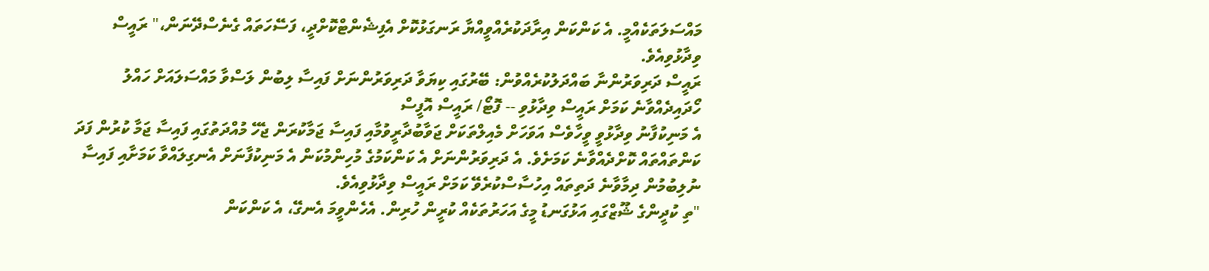މައްސަލަތަކެއްމީ. އެ ކަންކަން އިރާދަކުރެއްވީއްޔާ ރަނގަޅުކޮށް އެފިޝެންޓްކޮށްދީ، ފަސޭހަތައް ގެނެސްދޭނަން،" ރައީސް ވިދާޅުވިއެވެ.
ރައީސް ދަރިވަރުންނާ ބައްދަލުކުރެއްވުން: ބޭރުގައި ކިޔަވާ ދަރިވަރުންނަށް ފައިސާ ލިބުން ލަސްވާ މައްސަލައަށް ހައްލު ހޯދައިދެއްވާނެ ކަމަށް ރައީސް ވިދާޅުވި -- ފޮޓޯ/ ރައީސް އޮފީސް
އެ މަނިކުފާނު ވިދާޅުވީ ވީހާވެސް އަވަހަށް މެއިލްތަކަށް ޖަވާބުދާރީވުމާއި ފައިސާ ޖަމާކުރަން ޖެހޭ މުއްދަތުގައި ފައިސާ ޖަމާ ކުރުން ފަދަ ކަންތައްތައް ކޮށްދެއްވާނެ ކަމަށެވެ. އެ ދަރިވަރުންނަށް އެ ކަންކަމުގެ މުހިންމުކަން އެ މަނިކުފާނަށް އެނގިލައްވާ ކަމަށާއި ފައިސާ ނުލިބުމުން ދިމާވާނެ ދަތިތައް އިހުސާސްކުރެވޭ ކަމަށް ރައީސް ވިދާޅުވިއެވެ.
"ތި ކުދީންގެ ޝޫޒްގައި އަޅުގަނޑު މީގެ އަހަރުތަކެއް ކުރީން ހުރިން. އެހެންވީމަ އެނގޭ، އެ ކަންކަން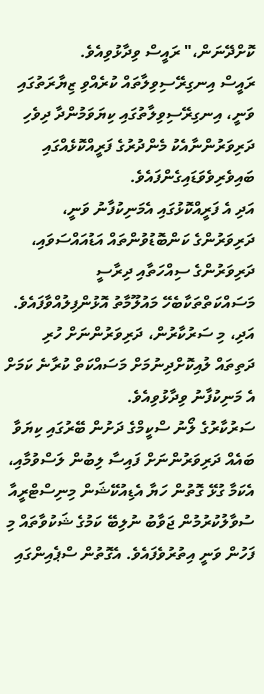ކޮށްދޭނަން،" ރައީސް ވިދާޅުވިއެވެ.
ރައީސް އިނގިރޭސިވިލާތައް ކުރެއްވި ޒިޔާރަތުގައި ވަނީ، އިނގިރޭސިވިލާތުގައި ކިޔަވަމުންދާ ދިވެހި ދަރިވަރުންނާއެކު މެންދުރުގެ ފަރީއްކޮޅެއްގައި ބައިވެރިވެވަޑައިގެންފައެވެ.
އަދި އެ ފަރީއްކޮޅުގައި އެމަނިކުފާނު ވަނީ، ދަރިވަރުންގެ ކަންބޮޑުވުންތައް އަޑުއައްސަވައި، ދަރިވަރުންގެ ސިއްހަތާއި ދިރާސީ މަސައްކަތްތަކާބެހޭ މައުލޫމާތު އޮޅުންފިލުއްވާފައެވެ. އަދި، މި ސަރުކާރުން، ދަރިވަރުންނަށް ހުރި ދަތިތައް ލުއިކޮށްދިނުމަށް މަސައްކަތް ކުރާނެ ކަމަށް އެ މަނިކުފާނު ވިދާޅުވިއެވެ.
ސަރުކާރުގެ ލޯނު ސްކީމްގެ ދަށުން ބޭރުގައި ކިޔަވާ ބައެއް ދަރިވަރުންނަށް ފައިސާ ލިބުން ލަސްވުމާއި، އެކަމާ ގުޅޭ ގޮތުން ހަޔާ އެޑިއުކޭޝަން މިނިސްޓްރީއާ ސުވާލުކުރުމުން ޖަވާބު ނުލިބޭ ކަމުގެ ޝަކުވާތައް މި ފަހުން ވަނީ އިތުރުވެފައެވެ. އެގޮތުން ސްޕެއިންގައި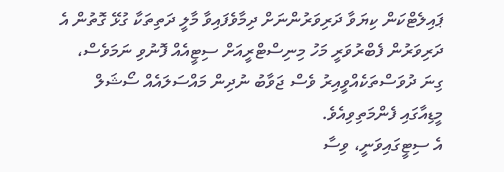ޕައިލެޓްކަން ކިޔަވާ ދަރިވަރުންނަށް ދިމާވެފައިވާ މާލީ ދަތިތަކާ ގުޅޭ ގޮތުން އެ ދަރިވަރުން ފެބްރުވަރީ މަހު މިނިސްޓްރީއަށް ސިޓީއެއް ފޮނުވި ނަމަވެސް، ގިނަ ދުވަސްތަކެއްވީއިރު ވެސް ޖަވާބު ނުދިން މައްސަލައެއް ސޯޝަލް މީޑިއާގައި ފެންމަތިވިއެވެ.
އެ ސިޓީގައިވަނީ، ވިސާ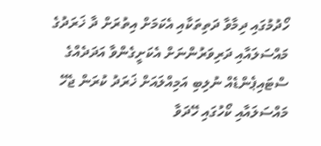ހޯދުމުގައި ދިމާވާ ދަތިތަކާއި އެކަމަށް އިތުރަށް ދާ ޚަރަދުގެ މައްސަލައާއި ދަރިވަރުންނަށް އެކަށީގެންވާ އަދަދެއްގެ ސްޓައިޕެންޑެއް ނުލިބި އަމިއްލައަށް ޚަރަދު ކުރަން ޖެހޭ މައްސަލައާއި ކޯހުގައި ހޭދަވާ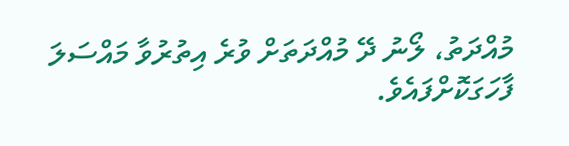މުއްދަތު، ލޯނު ދޭ މުއްދަތަށް ވުރެ އިތުރުވާ މައްސަލަ ފާހަގަކޮށްފައެވެ.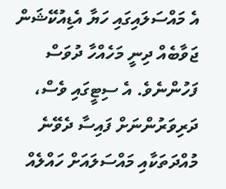އެ މައްސަލައިގައި ހަޔާ އެޑިއުކޭޝަން ޖަވާބެއް ދިނީ މަހެއްހާ ދުވަސް ފަހުންނެވެ. އެ ސިޓީގައި ވެސް، ދަރިވަރުންނަށް ފައިސާ ދެވޭނެ މުއްދަތަކާއި މައްސަލައަށް ހައްލެއް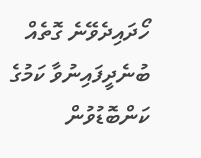ހޯދައިދެވޭނެ ގޮތެއް ބުނެދީފައިނުވާ ކަމުގެ ކަންބޮޑުވުން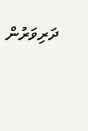ދަރިވަރުން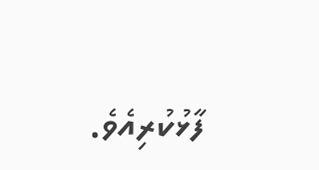ފާޅުކުރިއެވެ.